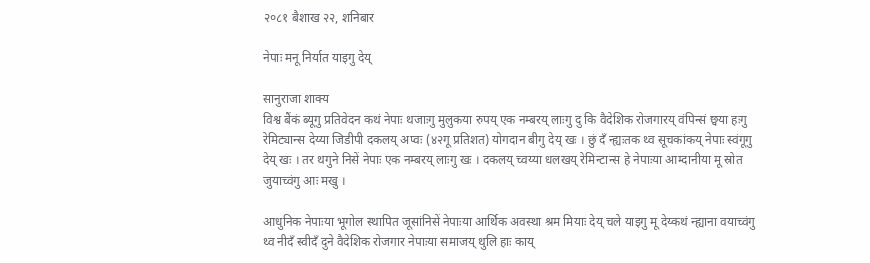२०८१ बैशाख २२, शनिबार

नेपाः मनू निर्यात याइगु देय्

सानुराजा शाक्य
विश्व बैंकं ब्यूगु प्रतिवेदन कथं नेपाः थजाःगु मुलुकया रुपय् एक नम्बरय् लाःगु दु कि वैदेशिक रोजगारय् वंपिन्सं छ्वया हःगु रेमिट्यान्स देय्या जिडीपी दकलय् अप्वः (४२गू प्रतिशत) योगदान बीगु देय् खः । छुं दँ न्ह्यःतक थ्व सूचकांकय् नेपाः स्वंगूगु देय् खः । तर थगुने निसें नेपाः एक नम्बरय् लाःगु खः । दकलय् च्वय्या धलखय् रेमिन्टान्स हे नेपाःया आम्दानीया मू स्रोत जुयाच्वंगु आः मखु ।

आधुनिक नेपाःया भूगोल स्थापित जूसांनिसें नेपाःया आर्थिक अवस्था श्रम मियाः देय् चले याइगु मू देय्कथं न्ह्याना वयाच्वंगु थ्व नीदँ स्वीदँ दुने वैदेशिक रोजगार नेपाःया समाजय् थुलि हाः काय्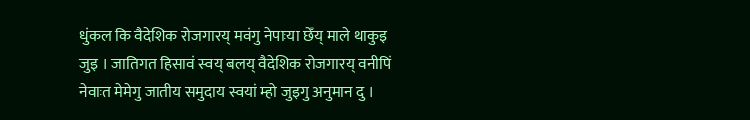धुंकल कि वैदेशिक रोजगारय् मवंगु नेपाःया छेँय् माले थाकुइ जुइ । जातिगत हिसावं स्वय् बलय् वैदेशिक रोजगारय् वनीपिं नेवाःत मेमेगु जातीय समुदाय स्वयां म्हो जुइगु अनुमान दु ।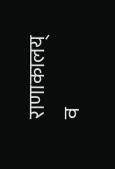राणाकालय् व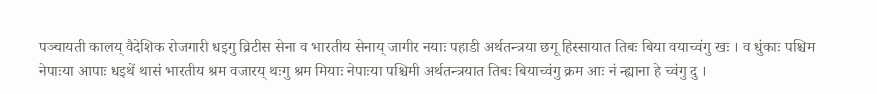पञ्चायती कालय् वैदेशिक रोजगारी धइगु व्रिटीस सेना व भारतीय सेनाय् जागीर नयाः पहाडी अर्थतन्त्रया छगू हिस्सायात तिबः बिया वयाच्वंगु खः । व धुंकाः पश्चिम
नेपाःया आपाः धइथें थासं भारतीय श्रम वजारय् थःगु श्रम मियाः नेपाःया पश्चिमी अर्थतन्त्रयात तिबः बियाच्वंगु क्रम आः नं न्ह्याना हे च्वंगु दु ।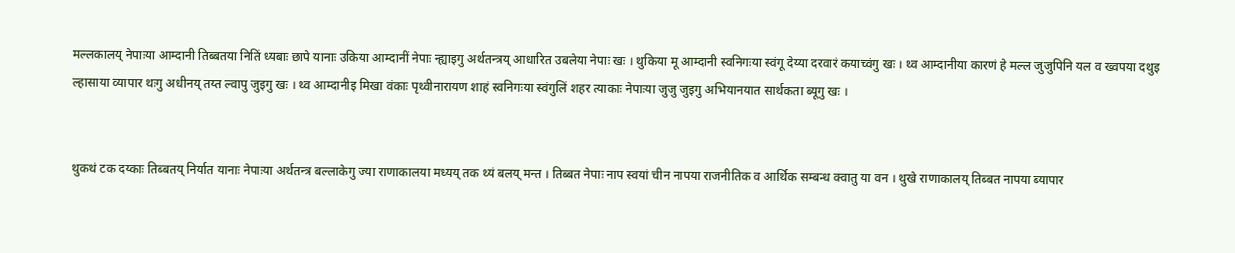मल्लकालय् नेपाःया आम्दानी तिब्बतया नितिं ध्यबाः छापे यानाः उकिया आम्दानीं नेपाः न्ह्याइगु अर्थतन्त्रय् आधारित उबलेया नेपाः खः । थुकिया मू आम्दानी स्वनिगःया स्वंगू देय्या दरवारं कयाच्वंगु खः । थ्व आम्दानीया कारणं हे मल्ल जुजुपिनि यल व ख्वपया दथुइ ल्हासाया व्यापार थःगु अधीनय् तय्त ल्वापु जुइगु खः । थ्व आम्दानीइ मिखा वंकाः पृथ्वीनारायण शाहं स्वनिगःया स्वंगुलिं शहर त्याकाः नेपाःया जुजु जुइगु अभियानयात सार्थकता ब्यूगु खः ।


थुकथं टक दय्काः तिब्बतय् निर्यात यानाः नेपाःया अर्थतन्त्र बल्लाकेगु ज्या राणाकालया मध्यय् तक थ्यं बलय् मन्त । तिब्बत नेपाः नाप स्वयां चीन नापया राजनीतिक व आर्थिक सम्बन्ध क्वातु या वन । थुखे राणाकालय् तिब्बत नापया ब्यापार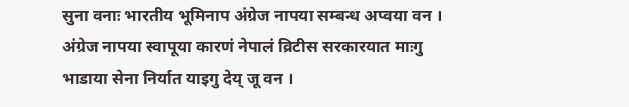सुना वनाः भारतीय भूमिनाप अंग्रेज नापया सम्बन्ध अप्वया वन । अंग्रेज नापया स्वापूया कारणं नेपालं व्रिटीस सरकारयात माःगु भाडाया सेना निर्यात याइगु देय् जू वन ।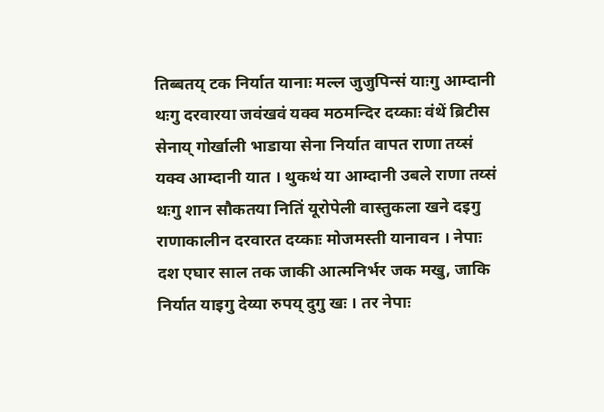तिब्बतय् टक निर्यात यानाः मल्ल जुजुपिन्सं याःगु आम्दानी थःगु दरवारया जवंखवं यक्व मठमन्दिर दय्काः वंथें ब्रिटीस सेनाय् गोर्खाली भाडाया सेना निर्यात वापत राणा तय्सं यक्व आम्दानी यात । थुकथं या आम्दानी उबले राणा तय्सं थःगु शान सौकतया नितिं यूरोपेली वास्तुकला खने दइगु राणाकालीन दरवारत दय्काः मोजमस्ती यानावन । नेपाः दश एघार साल तक जाकी आत्मनिर्भर जक मखु, जाकि निर्यात याइगु देय्या रुपय् दुगु खः । तर नेपाः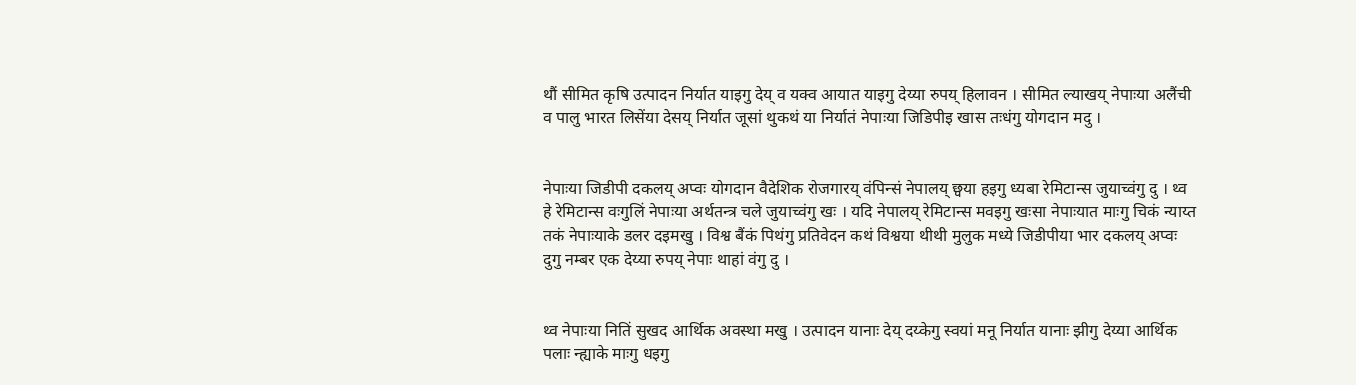थौं सीमित कृषि उत्पादन निर्यात याइगु देय् व यक्व आयात याइगु देय्या रुपय् हिलावन । सीमित ल्याखय् नेपाःया अलैंची व पालु भारत लिसेंया देसय् निर्यात जूसां थुकथं या निर्यातं नेपाःया जिडिपीइ खास तःधंगु योगदान मदु ।


नेपाःया जिडीपी दकलय् अप्वः योगदान वैदेशिक रोजगारय् वंपिन्सं नेपालय् छ्वया हइगु ध्यबा रेमिटान्स जुयाच्वंगु दु । थ्व हे रेमिटान्स वःगुलिं नेपाःया अर्थतन्त्र चले जुयाच्वंगु खः । यदि नेपालय् रेमिटान्स मवइगु खःसा नेपाःयात माःगु चिकं न्याय्त तकं नेपाःयाके डलर दइमखु । विश्व बैंकं पिथंगु प्रतिवेदन कथं विश्वया थीथी मुलुक मध्ये जिडीपीया भार दकलय् अप्वः दुगु नम्बर एक देय्या रुपय् नेपाः थाहां वंगु दु ।


थ्व नेपाःया नितिं सुखद आर्थिक अवस्था मखु । उत्पादन यानाः देय् दय्केगु स्वयां मनू निर्यात यानाः झीगु देय्या आर्थिक पलाः न्ह्याके माःगु धइगु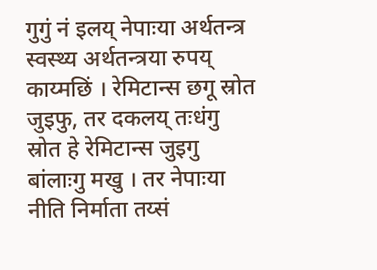गुगुं नं इलय् नेपाःया अर्थतन्त्र स्वस्थ्य अर्थतन्त्रया रुपय् काय्मछिं । रेमिटान्स छगू स्रोत जुइफु, तर दकलय् तःधंगु स्रोत हे रेमिटान्स जुइगु बांलाःगु मखु । तर नेपाःया नीति निर्माता तय्सं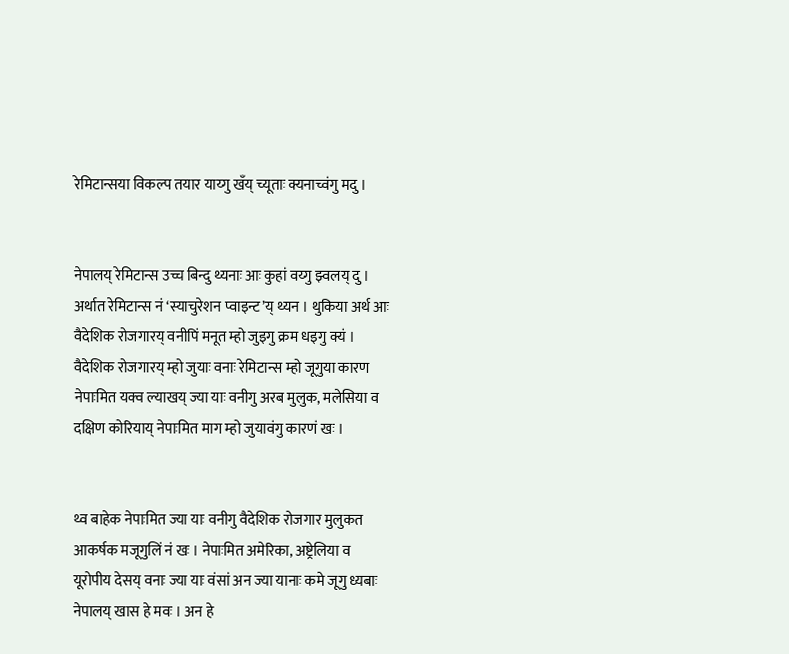रेमिटान्सया विकल्प तयार याय्गु खँय् च्यूताः क्यनाच्वंगु मदु ।


नेपालय् रेमिटान्स उच्च बिन्दु थ्यनाः आः कुहां वय्गु झ्वलय् दु । अर्थात रेमिटान्स नं ‘स्याचुरेशन प्वाइन्ट’य् थ्यन । थुकिया अर्थ आः वैदेशिक रोजगारय् वनीपिं मनूत म्हो जुइगु क्रम धइगु क्यं । वैदेशिक रोजगारय् म्हो जुयाः वनाः रेमिटान्स म्हो जूगुया कारण नेपाःमित यक्व ल्याखय् ज्या याः वनीगु अरब मुलुक, मलेसिया व दक्षिण कोरियाय् नेपाःमित माग म्हो जुयावंगु कारणं खः ।


थ्व बाहेक नेपाःमित ज्या याः वनीगु वैदेशिक रोजगार मुलुकत आकर्षक मजूगुलिं नं खः । नेपाःमित अमेरिका, अष्ट्रेलिया व यूरोपीय देसय् वनाः ज्या याः वंसां अन ज्या यानाः कमे जूगु ध्यबाः नेपालय् खास हे मवः । अन हे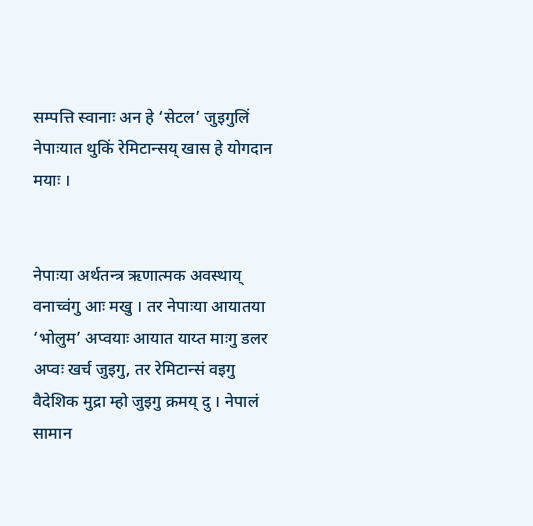सम्पत्ति स्वानाः अन हे ‘सेटल’ जुइगुलिं नेपाःयात थुकिं रेमिटान्सय् खास हे योगदान मयाः ।


नेपाःया अर्थतन्त्र ऋणात्मक अवस्थाय् वनाच्वंगु आः मखु । तर नेपाःया आयातया ‘भोलुम’ अप्वयाः आयात याय्त माःगु डलर अप्वः खर्च जुइगु, तर रेमिटान्सं वइगु वैदेशिक मुद्रा म्हो जुइगु क्रमय् दु । नेपालं सामान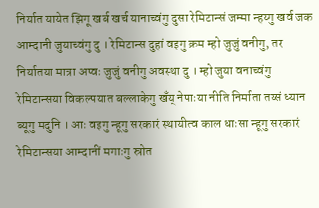निर्यात यायेत झिगू खर्ब खर्च यानाच्वंगु दुसा रेमिटान्सं जम्मा न्हय्गु खर्व जक आम्दानी जुयाच्वंगु दु । रेमिटान्स दुहां वइगु क्रम म्हो जुजुं वनीगु, तर निर्यातया मात्रा अप्वः जुजुं वनीगु अवस्था दु । म्हो जुया वनाच्वंगु रेमिटान्सया विकल्पयात बल्लाकेगु खँय् नेपाःया नीति निर्माता तय्सं ध्यान ब्यूगु मदुनि । आः वइगु न्हूगु सरकारं स्थायीत्व काल धाःसा न्हूगु सरकारं रेमिटान्सया आम्दानीं मगाःगु स्रोत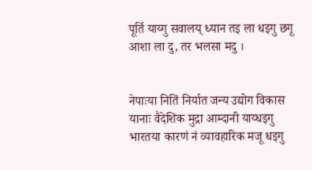पूर्ति याय्गु सवालय् ध्यान तइ ला धइगु छगू आशा ला दु, तर भलसा मदु ।


नेपाःया नितिं निर्यात जन्य उद्योग विकास यानाः वैदेशिक मुद्रा आम्दानी याय्धइगु भारतया कारणं नं व्यावहारिक मजू धइगु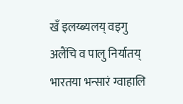खँ इलय्ब्यलय् वइगु अलैंचि व पालु निर्यातय् भारतया भन्सारं ग्वाहालि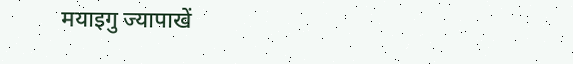मयाइगु ज्यापाखें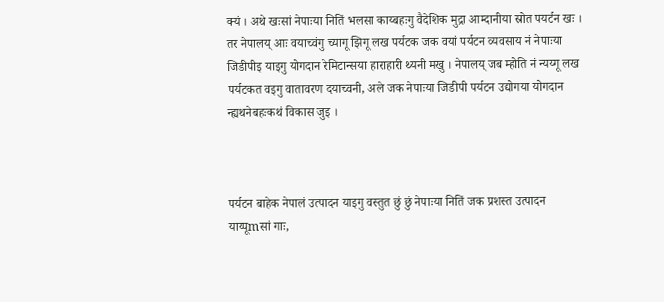क्यं । अथे खःसां नेपाःया नितिं भलसा काय्बहःगु वैदेशिक मुद्रा आम्दानीया स्रोत पयर्टन खः । तर नेपालय् आः वयाच्वंगु च्यागू झिगू लख पर्यटक जक वयां पर्यटन व्यवसाय नं नेपाःया जिडीपीइ याइगु योगदान रेमिटान्सया हाराहारी थ्यनी मखु । नेपालय् जब म्होति नं न्यय्गू लख पर्यटकत वइगु वातावरण दयाच्वनी, अले जक नेपाःया जिडीपी पर्यटन उद्योगया योगदान न्ह्यथनेबहःकथं विकास जुइ ।



पर्यटन बाहेक नेपालं उत्पादन याइगु वस्तुत छुं छुं नेपाःया नितिं जक प्रशस्त उत्पादन याय्पूmसां गाः,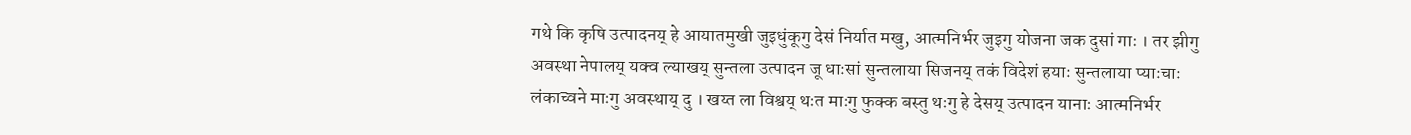गथे कि कृषि उत्पादनय् हे आयातमुखी जुइधुंकूगु देसं निर्यात मखु, आत्मनिर्भर जुइगु योजना जक दुसां गाः । तर झीगु अवस्था नेपालय् यक्व ल्याखय् सुन्तला उत्पादन जू धाःसां सुन्तलाया सिजनय् तकं विदेशं हयाः सुन्तलाया प्याःचाः लंकाच्वने माःगु अवस्थाय् दु । खय्त ला विश्वय् थःत माःगु फुक्क बस्तु थःगु हे देसय् उत्पादन यानाः आत्मनिर्भर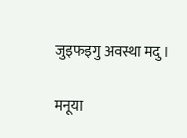जुइफइगु अवस्था मदु ।


मनूया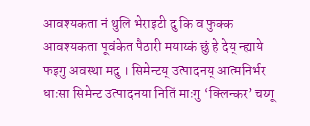आवश्यकता नं थुलि भेराइटी दु कि व फुक्क आवश्यकता पूवंकेत पैठारी मयाय्कं छुं हे देय् न्ह्याये फइगु अवस्था मदु । सिमेन्टय् उत्पादनय् आत्मनिर्भर धाःसा सिमेन्ट उत्पादनया नितिं माःगु ‘क्लिन्कर’ चय्गू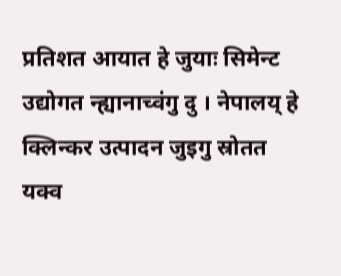प्रतिशत आयात हे जुयाः सिमेन्ट उद्योगत न्ह्यानाच्वंगु दु । नेपालय् हे क्लिन्कर उत्पादन जुइगु स्रोतत यक्व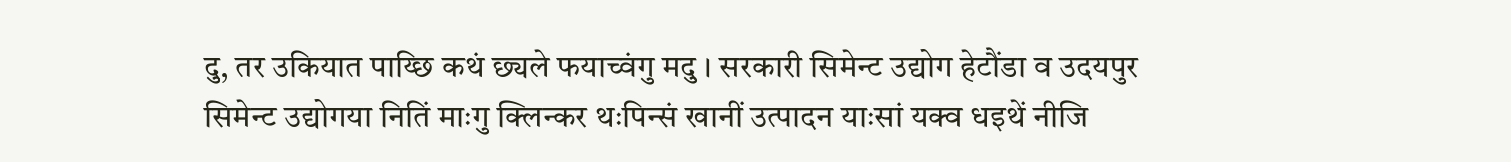दु, तर उकियात पाय्छि कथं छ्यले फयाच्वंगु मदु । सरकारी सिमेन्ट उद्योग हेटौंडा व उदयपुर सिमेन्ट उद्योगया नितिं माःगु क्लिन्कर थःपिन्सं खानीं उत्पादन याःसां यक्व धइथें नीजि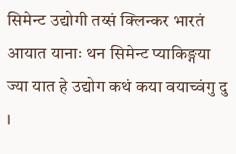सिमेन्ट उद्योगी तय्सं क्लिन्कर भारतं आयात यानाः थन सिमेन्ट प्याकिङ्गया ज्या यात हे उद्योग कथं कया वयाच्वंगु दु ।